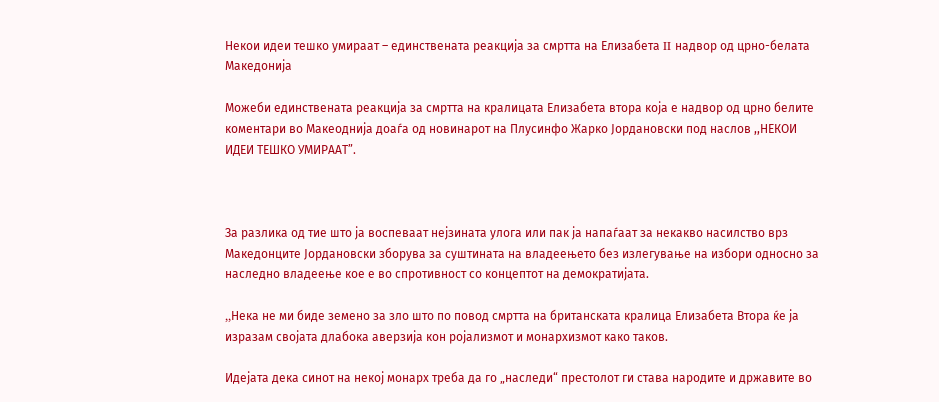Некои идеи тешко умираат – единствената реакција за смртта на Елизабета II надвор од црно-белата Македонија

Можеби единствената реакција за смртта на кралицата Елизабета втора која е надвор од црно белите коментари во Макеоднија доаѓа од новинарот на Плусинфо Жарко Јордановски под наслов ,,НЕКОИ ИДЕИ ТЕШКО УМИРААТ”.



За разлика од тие што ја воспеваат нејзината улога или пак ја напаѓаат за некакво насилство врз Македонците Јордановски зборува за суштината на владеењето без излегување на избори односно за наследно владеење кое е во спротивност со концептот на демократијата.

,,Heка не ми биде земено за зло што по повод смртта на британската кралица Елизабета Втора ќе ја изразам својата длабока аверзија кон ројализмот и монархизмот како таков.

Идејата дека синот на некој монарх треба да го „наследи“ престолот ги става народите и државите во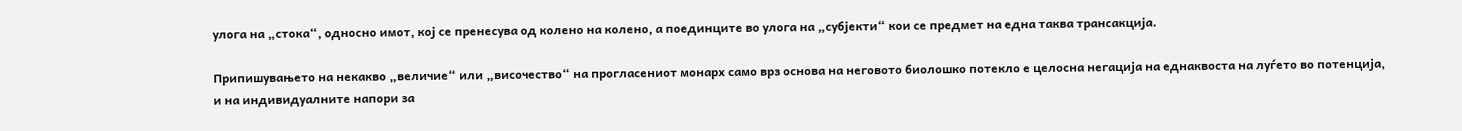улога на „стока“, односно имот, кој се пренесува од колено на колено, а поединците во улога на „субјекти“ кои се предмет на една таква трансакција.

Припишувањето на некакво „величие“ или „височество“ на прогласениот монарх само врз основа на неговото биолошко потекло е целосна негација на еднаквоста на луѓето во потенција, и на индивидуалните напори за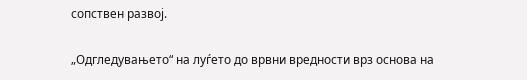сопствен развој.

„Одгледувањето“ на луѓето до врвни вредности врз основа на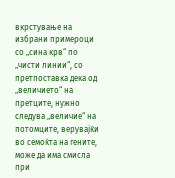вкрстување на избрани примероци со „сина крв“ по „чисти линии“, со претпоставка дека од „величието“ на претците, нужно следува „величие“ на потомците, верувајќи во семоќта на гените, може да има смисла при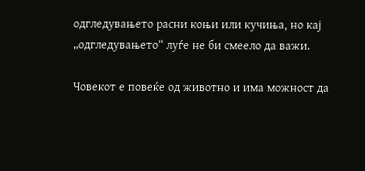одгледувањето расни коњи или кучиња, но кај „одгледувањето“ луѓе не би смеело да важи.

Човекот е повеќе од животно и има можност да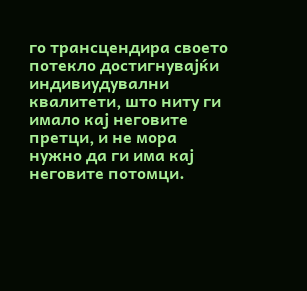го трансцендира своето потекло достигнувајќи индивиудувални квалитети, што ниту ги имало кај неговите претци, и не мора нужно да ги има кај неговите потомци.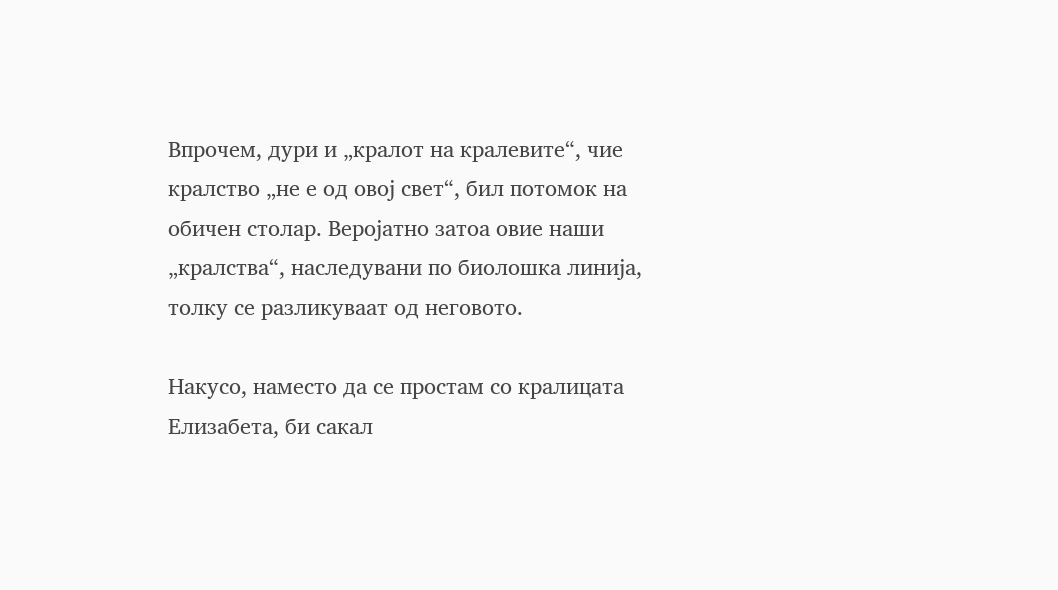Впрочем, дури и „кралот на кралевите“, чие кралство „не е од овој свет“, бил потомок на обичен столар. Веројатно затоа овие наши „кралства“, наследувани по биолошка линија, толку се разликуваат од неговото.

Накусо, наместо да се простам со кралицата Елизабета, би сакал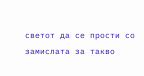светот да се прости со замислата за такво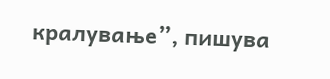кралување”, пишува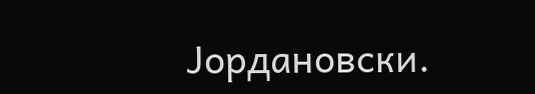Јордановски.